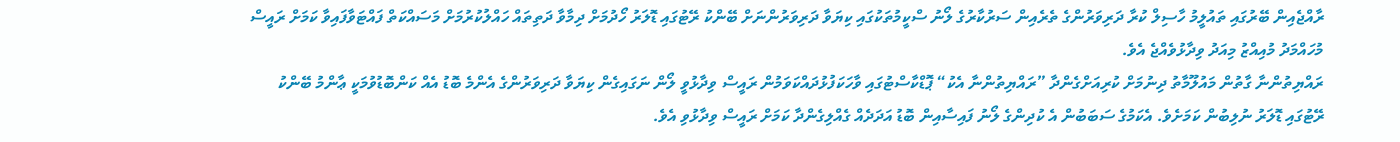ރާއްޖެއިން ބޭރުގައި ތައުލީމު ހާސިލް ކުރާ ދަރިވަރުންގެ ތެރެއިން ސަރުކާރުގެ ލޯނު ސްކީމުތަކުގައި ކިޔަވާ ދަރިވަރުންނަށް ބޭންކު ރޭޓުގައި ޑޮލަރު ހޯދުމަށް ދިމާވާ ދަތިތައް ހައްލުކުރުމަށް މަސައްކަތް ފައްޓަވާފައިވާ ކަމަށް ރައީސް މުހައްމަދު މުއިއްޒު މިއަދު ވިދާޅުވެއްޖެ އެވެ.
ރައްޔިތުންނާ ގާތުން މައުލޫމާތު ދިނުމަށް ކުރިއަށްގެންދާ ”ރައްޔިތުންނާ އެކު“ ޕޮޑްކާސްޓުގައި ވާހަކަފުޅުދައްކަވަމުން ރައީސް ވިދާޅުވީ ލޯން ނަގައިގެން ކިޔަވާ ދަރިވަރުންގެ އެންމެ ބޮޑު އެއް ކަންބޮޑުވުމަކީ ޢާންމު ބޭންކު ރޭޓުގައި ޑޮލަރު ނުލިބުން ކަމަށެވެ. އެކަމުގެ ސަބަބުން އެ ކުދިންގެ ލޯނު ފައިސާއިން ބޮޑު އަދަދެއް ގެއްލިގެންދާ ކަމަށް ރައީސް ވިދާޅުވި އެވެ.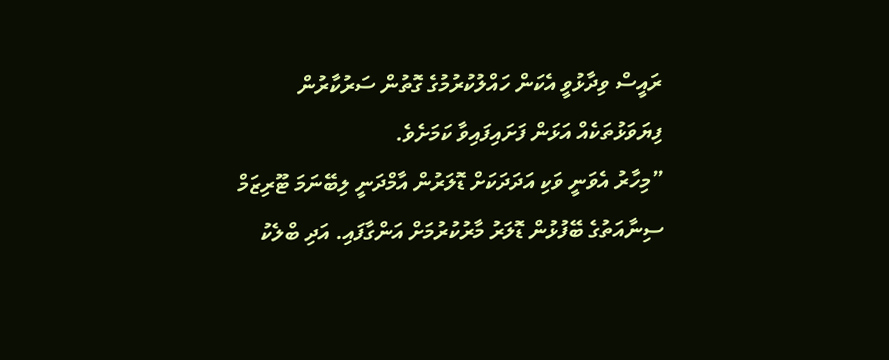ރައީސް ވިދާޅުވީ އެކަން ހައްލުކުރުމުގެ ގޮތުން ސަރުކާރުން ފިޔަވަޅުތަކެއް އަޅަން ފަށައިފައިވާ ކަމަށެވެ.
”މިހާރު އެވަނީ ވަކި އަދަދަކަށް ޑޮލަރުން އާމްދަނީ ލިބޭނަމަ ޓޫރިޒަމް ސިނާއަތުގެ ބޭފުޅުން ޑޮލަރު މާރުކުރުމަށް އަންގާފައި. އަދި ބްލެކު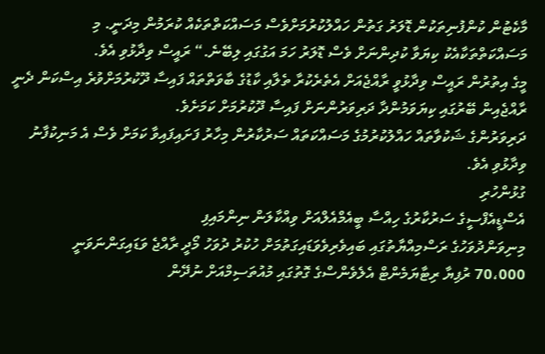މާކެޓުން ކުންފުނިތަކުން ޑޮލަރު ގަތުން ހައްލުކުރުމަށްވެސް މަސައްކަތްތަކެއް ކުރަމުން މިދަނީ. މި މަސައްކަތްތަކާއެކު ކިޔަވާ ކުދިންނަށް ވެސް ޑޮލަރު ހަމަ އަގުގައި ލިބޭނެ.“ ރައީސް ވިދާޅުވި އެވެ.
މީގެ އިތުރުން ރައީސް ވިދާޅުވީ ރާއްޖެއަށް އެތެރެކުރާ ތެލާއި ކާޑުގެ ބާވަތްތައް ފައިސާ ދޫކުރުމަށްވުރެ އިސްކަން ދެނީ ރާއްޖެއިން ބޭރުގައި ކިޔަވަމުންދާ ދަރިވަރުންނަށް ފައިސާ ދޫކުރުމަށް ކަމަށެވެ.
ދަރިވަރުންގެ ޝަކުވާތައް ހައްލުކުރުމުގެ މަސައްކަތައް ސަރުކާރުން މިހާރު ފަށައިފައިވާ ކަމަށް ވެސް އެ މަނިކުފާނު ވިދާޅުވި އެވެ.
ގުޅުންހުރި
އެސްޑީއެފްސީގެ ސަރުކާރުގެ ހިއްސާ ބީއެމްއެލްއަށް ވިއްކާލަން ނިންމައިފި
މިނިވަންދުވަހުގެ ރަސްމިއްޔާތުގައި ބައިވެރިވެވަޑައިގަތުމަށް ހުކުރު ދުވަހު މޯދީ ރާއްޖެ ވަޑައިގަންނަވަނީ
70،000 ރުފިޔާ ރިޓާޔަމެންޓް އެލެވެންސްގެ ގޮތުގައި މުއުތަސިމްއަށް ނުދޭން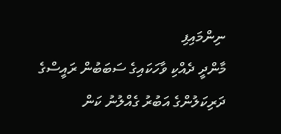ނިންމައިފި
މާންދީ ދެއްކި ވާހަކައިގެ ސަބަބުން ރައީސްގެ ދަރިކަލުންގެ އަބުރު ގެއްލުނު ކަން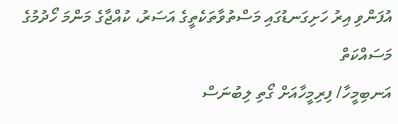އުފަންވި އިރު ހަށިގަނޑުގައި މަސްތުވާތަކެތީގެ އަސަރު، ކުއްޖާގެ މަންމަ ހޯދުމުގެ މަސައްކަތް
އަނބިމީހާ/ ފިރިމީހާއަށް ގޯތި ލިބުނަސް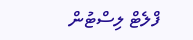ފްލެޓް ލިސްޓުން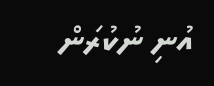އުނި ނުކުރަން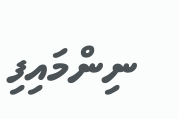ނިންމައިފި